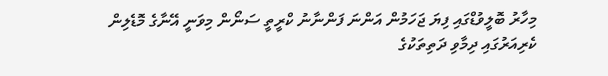މިހާރު ބޮލީވުޑްގައި ފިޔަ ޖަހަމުން އަންނަ ފަންނާނު ކްރީތީ ސަނޯން މިވަނީ އޭނާގެ މޮޑެލިން ކެރިއަރުގައި ދިމާވި ދަތިތަކުގެ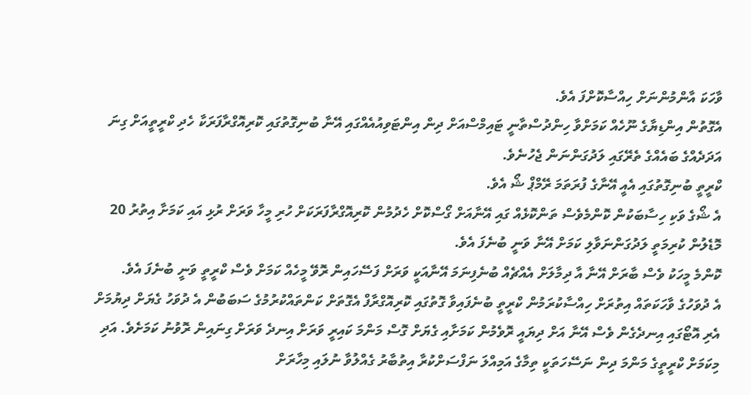ވާހަކަ އާންމުންނަށް ހިއްސާކޮށްފަ އެވެ.
އެގޮތުން އިންޑިޔާގެ ނޫހެއް ކަމަށްވާ ހިންދުސްތާނީ ޓައިމްސްއަށް ދިން އިންޓަވިއުއެއްގައި އޭނާ ބުނިގޮތުގައި ކޮރިއޮގްރާފަރަކާ ހެދި ކްރީތީއަށް ގިނަ އަދަދެއްގެ ބައެއްގެ ތެރޭގައި ލަދުގަންނަން ޖެހުނެވެ.
ކްރީތީ ބުނިގޮތުގައި އެއީ އޭނާގެ ފުރަތަމަ ރޭމްޕް ޝޯ އެވެ.
އެ ޝޯގެ ވަކި ހިސާބަކުން ކޮންމެވެސް ތަންކޮޅެއް ގައި އޭނާއަށް ގޯސްކޮށް ހެދުމުން ކޮރިއޮގްރާފަރަކަށް ހުރި މީހާ ވަރަށް ރުޅި އައި ކަމަށާ އިތުރު 20 މޮޑެލުން ކުރިމަތީ ލަދުގަންނަވާލި ކަމަށް އޭނާ ވަނީ ބުނެފަ އެވެ.
ކޮންމެ މީހަކު ވެސް ބާރަށް އޭނާ އާ ދިމާލަށް އެއްޗެއް ބުނެފިނަމަ އޭނާއަކީ ވަރަށް ފަސޭހައިން ރޮވޭ މީހެއް ކަމަށް ވެސް ކްރީތީ ވަނީ ބުނެފަ އެވެ.
އެ ދުވަހުގެ ވާހަކަތައް އިތުރަށް ހިއްސާކުރަމުން ކްރީތީ ބުނެފައިވާ ގޮތުގައި ކޮރިއޮގްރާފް އެގޮތަށް ކަންތައްކުރުމުގެ ސަބަބުން އެ ދުވަހު ގެޔަށް ދިޔުމަށް އެރި އޮޓޯގައި އިނދެގެން ވެސް އޭނާ އަށް ދިޔައީ ރޮވެމުން ކަމަށާއި ގެޔަށް ގޮސް މަންމަ ކައިރީ ވަރަށް އިނދެ ވަރަށް ގިނައިން ރޮވުނު ކަމަށެވެ. އަދި މިކަމަށް ކްރީތީގެ މަންމަ ދިން ނަސޭހަތަކީ ތިމާގެ އަމިއްލަ ނަފްސަށްކުރާ އިތުބާރު ގެއްލުވާ ނުލައި މިހާރަށް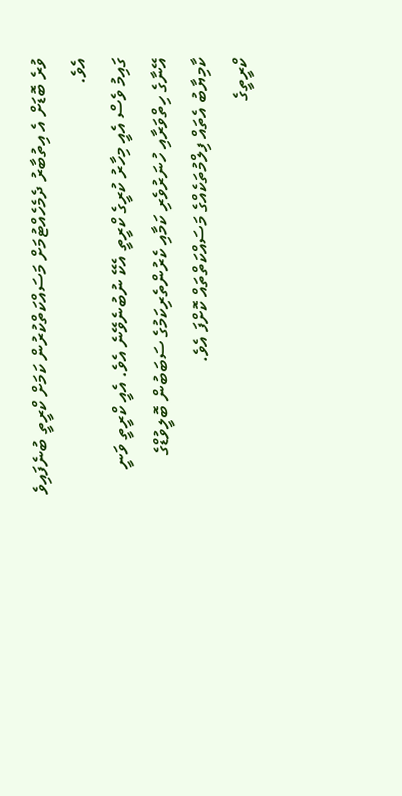ވުރެ ބޮޑަށް އެ އިތުބާރު ދެމެހެއްޓުމަށް މަސައްކަތްކުރުން ކަމަށް ކްރީތީ ބުނެފައިވެ އެވެ.
ގައިމު ވެސް އެއީ މިހާރު ކުރީގެ ކްރީތީ އެކޭ ނުބުނެވޭނެ އެވެ. އެއީ ކްރީތީ ވަނީ އޭނާގެ ހިތްވަރާއި ހުނަރުވެރި ކަމާއި ކެރުންތެރިކަމުގެ ސަބަބުން ބޮލީވުޑްގެ ކާމިޔާބު އެތައް ފިލްމުތަކެއްގެ މަސައްކަތްތައް ކޮށްފަ އެވެ.
ކްރީތީގެ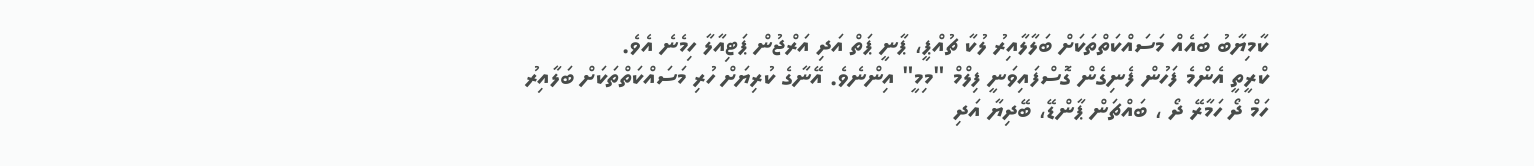ކާމިޔާބު ބައެއް މަސައްކަތްތަކަށް ބަލާލާއިރު ލުކާ ޗުއްޕީ، ޕާނީ ޕަތް އަދި އަރްޖުން ޕަޓިއާލާ ހިމެނެ އެވެ.
ކްރީތީ އެންމެ ފަހުން ފެނިގެން ގޮސްފައިވަނީ ފިލްމް "މިމީ" އިންނެވެ. އޭނާގެ ކުރިޔަށް ހުރި މަސައްކަތްތަކަށް ބަލާއިރު ހަމް ދޯ ހަމާރޭ ދޯ ، ބައްޗަން ޕާންޑޭ، ބޭދިޔާ އަދި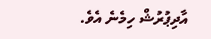އާދިޕުރުޝް ހިމެނެ އެވެ.